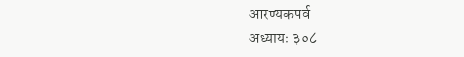आरण्यकपर्व
अध्यायः ३०८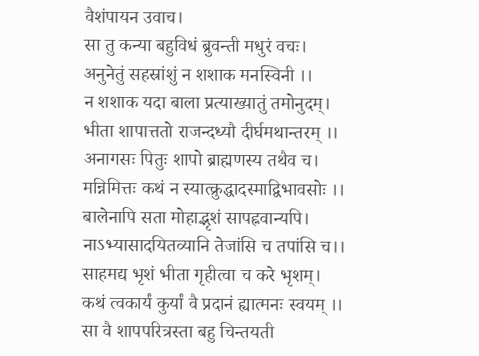वैशंपायन उवाच।
सा तु कन्या बहुविधं ब्रुवन्ती मधुरं वचः।
अनुनेतुं सहस्रांशुं न शशाक मनस्विनी ।।
न शशाक यदा बाला प्रत्याख्यातुं तमोनुदम्।
भीता शापात्ततो राजन्दध्यौ दीर्घमथान्तरम् ।।
अनागसः पितुः शापो ब्राह्मणस्य तथैव च।
मन्निमित्तः कथं न स्यात्क्रुद्धादस्माद्विभावसोः ।।
बालेनापि सता मोहाद्भृशं सापह्नवान्यपि।
नाऽभ्यासादयितव्यानि तेजांसि च तपांसि च।।
साहमद्य भृशं भीता गृहीत्वा च करे भृशम्।
कथं त्वकार्यं कुर्यां वै प्रदानं ह्यात्मनः स्वयम् ।।
सा वै शापपरित्रस्ता बहु चिन्तयती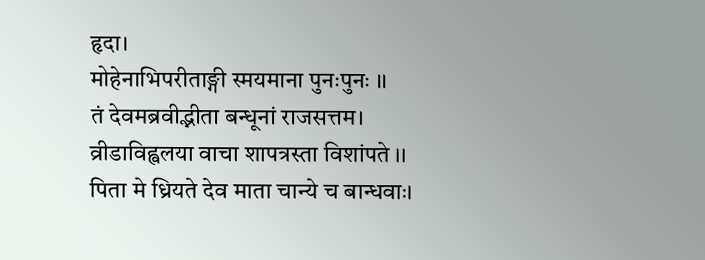हृदा।
मोहेनाभिपरीताङ्गी स्मयमाना पुनःपुनः ।।
तं देवमब्रवीद्भीता बन्धूनां राजसत्तम।
व्रीडाविह्वलया वाचा शापत्रस्ता विशांपते ।।
पिता मे ध्रियते देव माता चान्ये च बान्धवाः।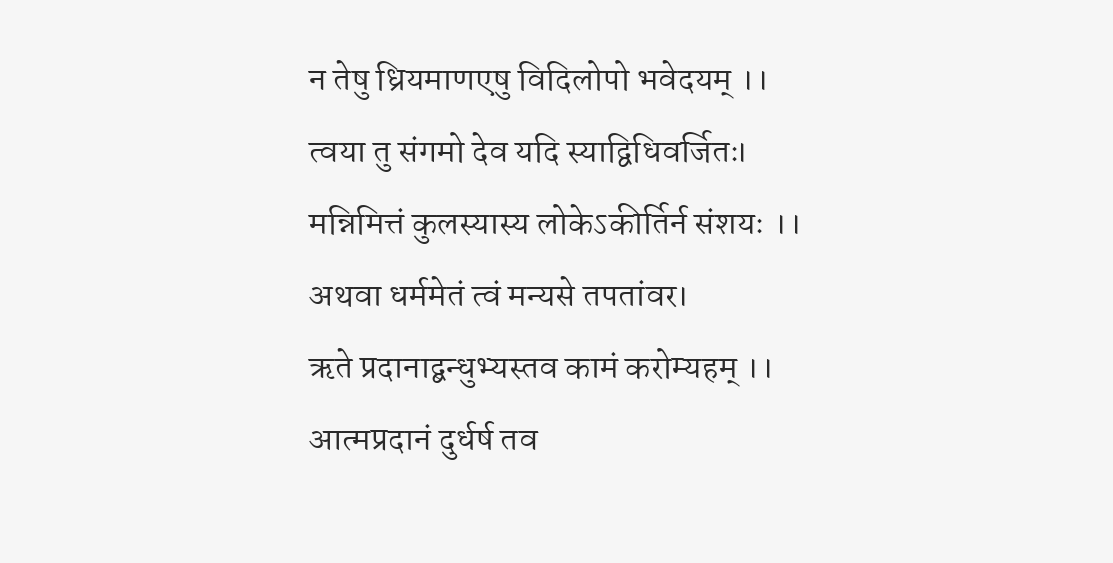न तेषु ध्रियमाणएषु विदिलोपो भवेदयम् ।।
त्वया तु संगमो देव यदि स्याद्विधिवर्जितः।
मन्निमित्तं कुलस्यास्य लोकेऽकीर्तिर्न संशयः ।।
अथवा धर्ममेतं त्वं मन्यसे तपतांवर।
ऋते प्रदानाद्बन्धुभ्यस्तव कामं करोम्यहम् ।।
आत्मप्रदानं दुर्धर्ष तव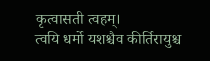कृत्वासती त्वहम्।
त्वयि धर्मो यशश्चैव कीर्तिरायुश्च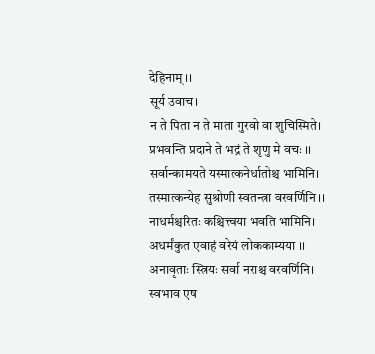देहिनाम् ।।
सूर्य उवाच।
न ते पिता न ते माता गुरवो वा शुचिस्मिते।
प्रभवन्ति प्रदाने ते भद्रं ते शृणु मे वचः ।।
सर्वान्कामयते यस्मात्कनेर्धातोश्च भामिनि।
तस्मात्कन्येह सुश्रोणी स्वतन्त्रा वरवर्णिनि ।।
नाधर्मश्चरितः कश्चित्त्वया भवति भामिनि।
अधर्मंकुत एवाहं वरेयं लोककाम्यया ।।
अनावृताः स्त्रियः सर्वा नराश्च वरवर्णिनि।
स्वभाव एष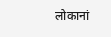लोकानां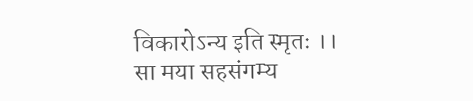विकारोऽन्य इति स्मृतः ।।
सा मया सहसंगम्य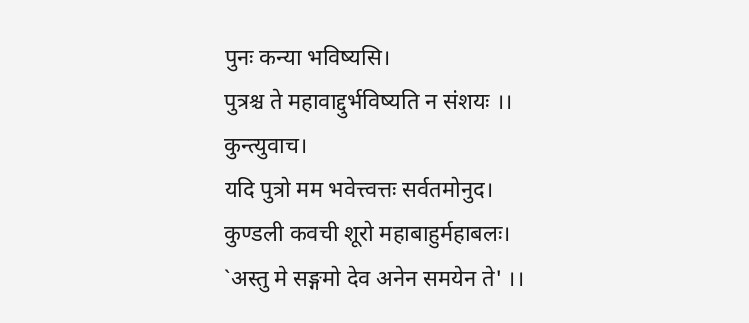पुनः कन्या भविष्यसि।
पुत्रश्च ते महावाद्दुर्भविष्यति न संशयः ।।
कुन्त्युवाच।
यदि पुत्रो मम भवेत्त्वत्तः सर्वतमोनुद।
कुण्डली कवची शूरो महाबाहुर्महाबलः।
`अस्तु मे सङ्गमो देव अनेन समयेन ते' ।।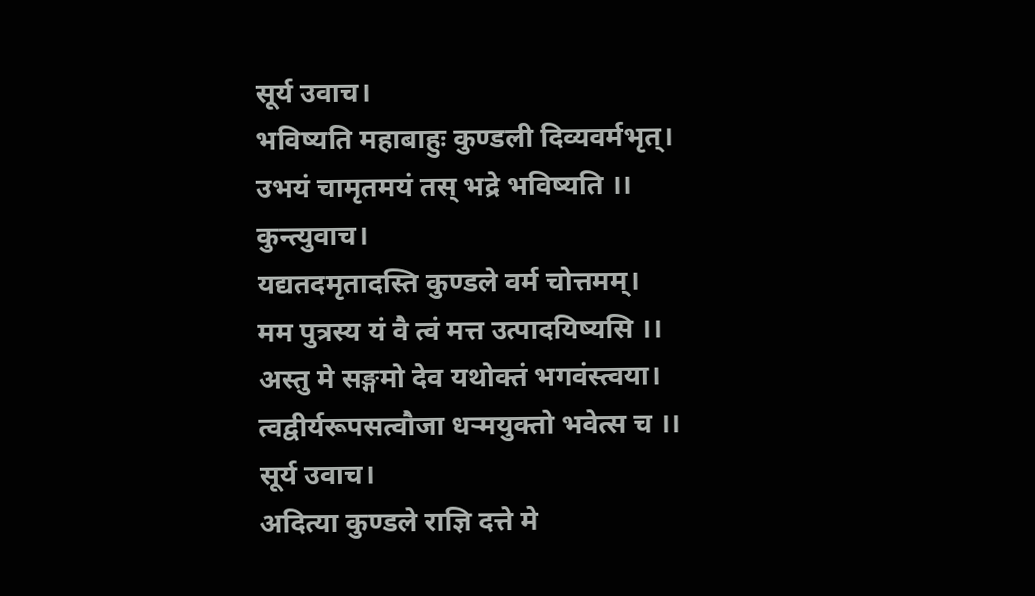सूर्य उवाच।
भविष्यति महाबाहुः कुण्डली दिव्यवर्मभृत्।
उभयं चामृतमयं तस् भद्रे भविष्यति ।।
कुन्त्युवाच।
यद्यतदमृतादस्ति कुण्डले वर्म चोत्तमम्।
मम पुत्रस्य यं वै त्वं मत्त उत्पादयिष्यसि ।।
अस्तु मे सङ्गमो देव यथोक्तं भगवंस्त्वया।
त्वद्वीर्यरूपसत्वौजा धऱ्मयुक्तो भवेत्स च ।।
सूर्य उवाच।
अदित्या कुण्डले राज्ञि दत्ते मे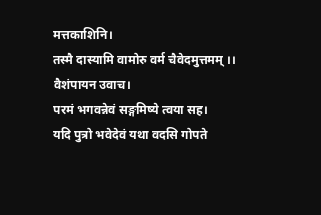मत्तकाशिनि।
तस्मै दास्यामि वामोरु वर्म चैवेदमुत्तमम् ।।
वैशंपायन उवाच।
परमं भगवन्नेवं सङ्गमिष्ये त्वया सह।
यदि पुत्रो भवेदेवं यथा वदसि गोपते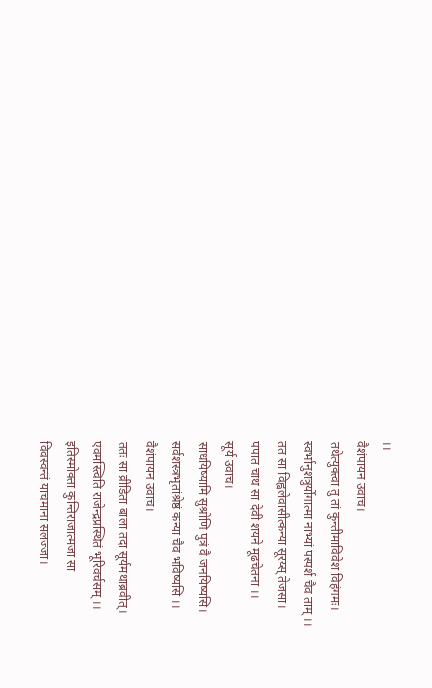।।
वैशंपायन उवाच।
तथेत्युक्त्वा तु तां कुन्तीमाविवेश विहंगमः।
स्वर्भानुशत्रुर्योगात्मा नाभ्यां पस्पर्श चैव ताम् ।।
तत सा विह्वलेवासीत्कन्या सूरय्स् तेजसा।
पपात चाथ सा देवी शयने मूढचेतना ।।
सूर्य उवाच।
साधयिष्यामि सुश्रोणि पुत्रं वै जनयिष्यसि।
सर्वशस्त्रभृतांश्रेष्ठं कन्या चैव भविष्यसि ।।
वैशंपायन उवाच।
ततः सा व्रीडिता बाला तदा सूर्यमथाब्रवीत्।
एवमस्त्विति राजेन्द्रप्रस्थितं भूरिवर्चसम् ।।
इतिस्मोक्ता कुन्तिराजात्मजा सा
विवस्वन्तं याचमाना सलज्जा।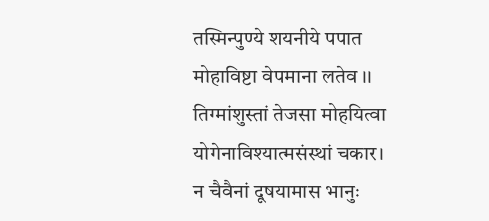तस्मिन्पुण्ये शयनीये पपात
मोहाविष्टा वेपमाना लतेव ।।
तिग्मांशुस्तां तेजसा मोहयित्वा
योगेनाविश्यात्मसंस्थां चकार।
न चैवैनां दूषयामास भानुः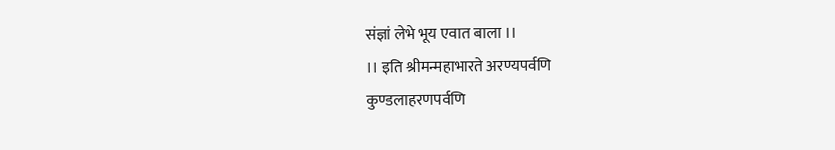संज्ञां लेभे भूय एवात बाला ।।
।। इति श्रीमन्महाभारते अरण्यपर्वणि
कुण्डलाहरणपर्वणि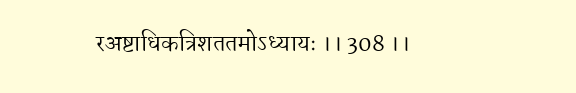रअष्टाधिकत्रिशततमोऽध्यायः ।। 308 ।।